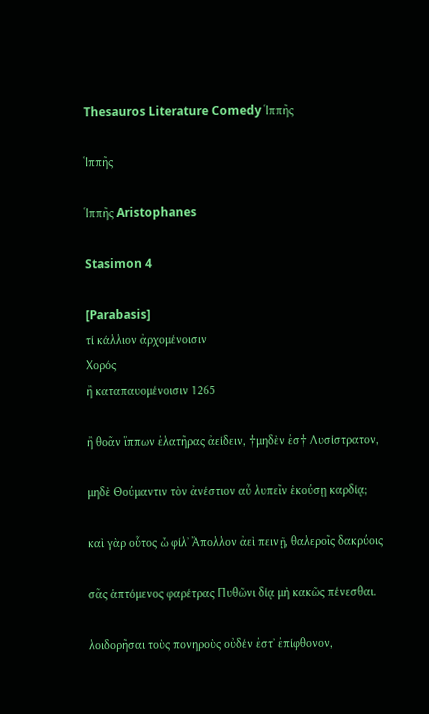Thesauros Literature Comedy Ἱππῆς

Ἱππῆς

Ἱππῆς Aristophanes

Stasimon 4

[Parabasis]
τί κάλλιον ἀρχομένοισιν
Χορός
ἢ καταπαυομένοισιν 1265

ἢ θοᾶν ἵππων ἐλατῆρας ἀείδειν, †μηδὲν ἐσ† Λυσίστρατον,

μηδὲ Θούμαντιν τὸν ἀνέστιον αὖ λυπεῖν ἑκούσῃ καρδίᾳ;

καὶ γὰρ οὗτος ὦ φίλʼ Ἄπολλον ἀεὶ πεινῇ, θαλεροῖς δακρύοις

σᾶς ἁπτόμενος φαρέτρας Πυθῶνι δίᾳ μὴ κακῶς πένεσθαι.

λοιδορῆσαι τοὺς πονηροὺς οὐδέν ἐστʼ ἐπίφθονον,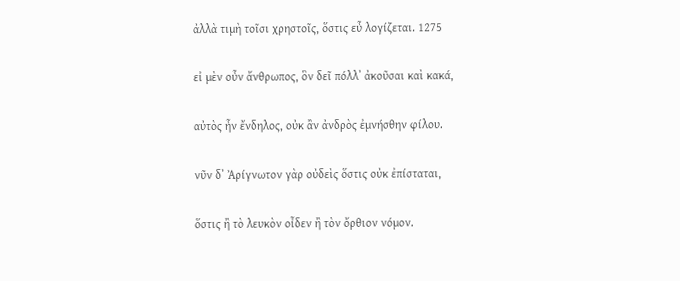ἀλλὰ τιμὴ τοῖσι χρηστοῖς, ὅστις εὖ λογίζεται. 1275

εἰ μὲν οὖν ἄνθρωπος, ὃν δεῖ πόλλʼ ἀκοῦσαι καὶ κακά,

αὐτὸς ἦν ἔνδηλος, οὐκ ἂν ἀνδρὸς ἐμνήσθην φίλου.

νῦν δʼ Ἀρίγνωτον γὰρ οὐδεὶς ὅστις οὐκ ἐπίσταται,

ὅστις ἢ τὸ λευκὸν οἶδεν ἢ τὸν ὄρθιον νόμον.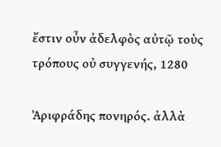ἔστιν οὖν ἀδελφὸς αὐτῷ τοὺς τρόπους οὐ συγγενής, 1280

Ἀριφράδης πονηρός. ἀλλὰ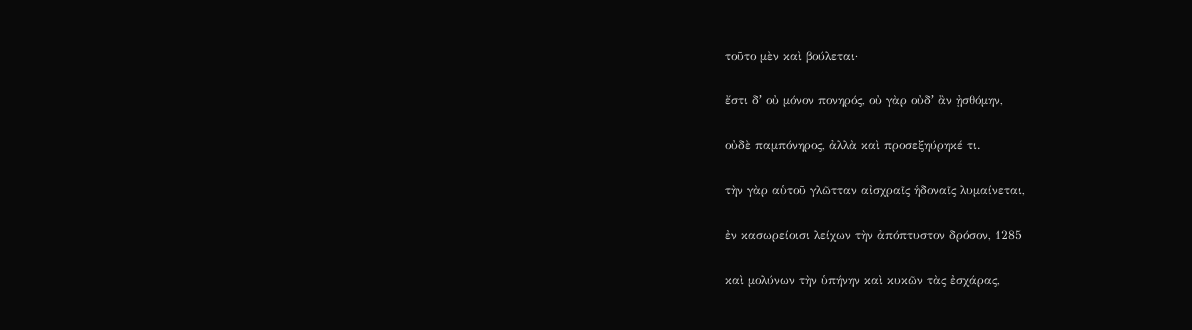τοῦτο μὲν καὶ βούλεται·

ἔστι δʼ οὐ μόνον πονηρός, οὐ γὰρ οὐδʼ ἂν ᾐσθόμην,

οὐδὲ παμπόνηρος, ἀλλὰ καὶ προσεξηύρηκέ τι.

τὴν γὰρ αὑτοῦ γλῶτταν αἰσχραῖς ἡδοναῖς λυμαίνεται,

ἐν κασωρείοισι λείχων τὴν ἀπόπτυστον δρόσον, 1285

καὶ μολύνων τὴν ὑπήνην καὶ κυκῶν τὰς ἐσχάρας,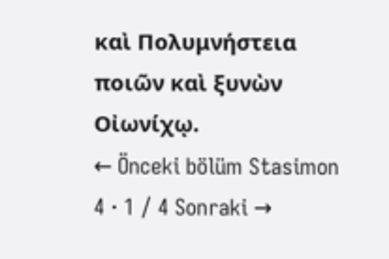καὶ Πολυμνήστεια ποιῶν καὶ ξυνὼν Οἰωνίχῳ.
← Önceki bölüm Stasimon 4 · 1 / 4 Sonraki →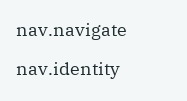nav.navigate

nav.identity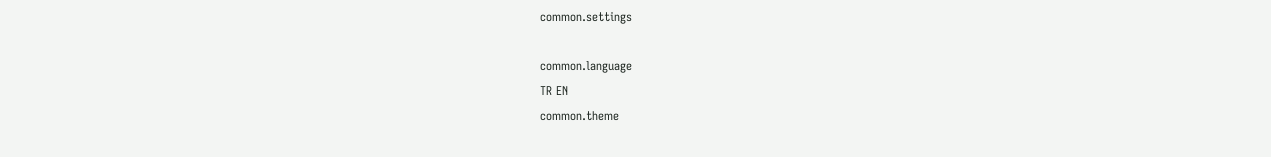common.settings

common.language
TR EN
common.theme